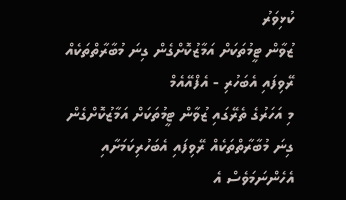ކުޅިވަރު
ޒުވާން ޓީމުތަކަށް އަމާޒުކޮށްގެން ގިނަ މުބާރާތްތަކެއް ރޭވިފައި އެބަހުރި - އެފްއޭއެމް
މި އަހަރުގެ ތެރޭގައި ޒުވާން ޓީމުތަކަށް އަމާޒުކޮށްގެން ގިނަ މުބާރާތްތަކެއް ރޭވިފައި އެބަހުރިކަމަށާއި އެހެންނަމަވެސް އެ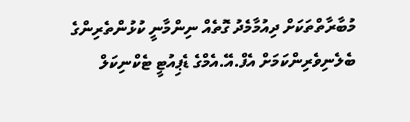މުބާރާތްތަކަށް ދިއުމާމެދު ގޮތެއް ނިންމާނީ ކުޅުންތެރިންގެ ބެލެނިވެރިންކަމަށް އެފް.އޭ.އެމްގެ ޑެޕިއުޓީ ޓެކްނިކަލް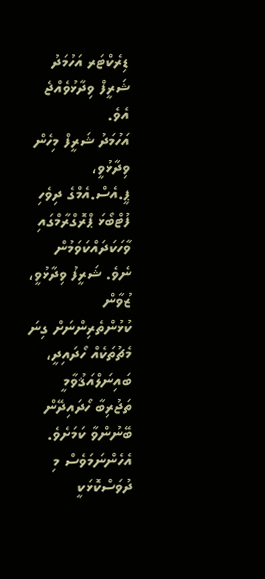ޑިރެކްޓަރ އަހުމަދު ޝަރީފް ވިދާޅުވެއްޖެ އެވެ.
އަހުމަދު ޝަރީފް މިހެން ވިދާޅުވީ، ޕީ.އެސް.އެމްގެ ދިވެހި ފުޓްބޯޅަ ޕްރޮގްރާމްގައި ވާހަކަދައްކަވަމުން ނެވެ. ޝަރީފު ވިދާޅުވީ، ޒުވާން ކުޅުންތެރިންނަށް ގިނަ މެޗުތަކެއް ހޯދައިދީ، ބައިނަލްއަޤުވާމީ ތަޖުރިބާ ހޯދައިދޭން ބޭނުންވާ ކަމަށެވެ.
އެހެންނަމަވެސް މި ދުވަސްކޮޅަކީ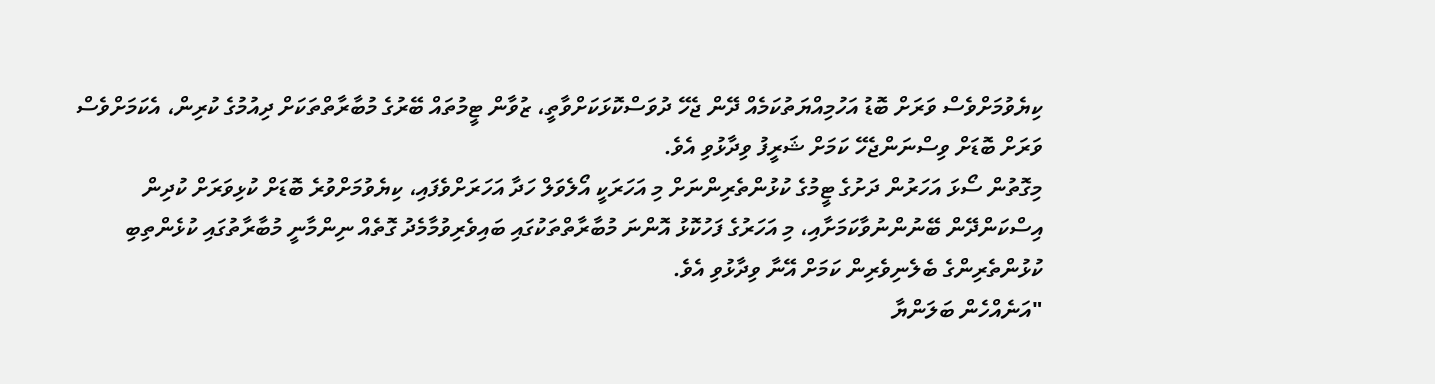ކިޔެވުމަށްވެސް ވަރަށް ބޮޑު އަހުމިއްޔަތުކަމެއް ދޭން ޖެހޭ ދުވަސްކޮޅަކަށްވާތީ، ޒުވާން ޓީމުތައް ބޭރުގެ މުބާރާތްތަކަށް ދިއުމުގެ ކުރިން، އެކަމަށްވެސް ވަރަށް ބޮޑަށް ވިސްނަންޖެހޭ ކަމަށް ޝަރީފު ވިދާޅުވި އެވެ.
މިގޮތުން ސޯޅަ އަހަރުން ދަށުގެ ޓީމުގެ ކުޅުންތެރިންނަށް މި އަހަރަކީ އޯލެވަލް ހަދާ އަހަރަށްވެފައި، ކިޔެވުމަށްވުރެ ބޮޑަށް ކުޅިވަރަށް ކުދިން އިސްކަންދޭން ބޭނުންނުވާކަމަށާއި، މި އަހަރުގެ ފަހުކޮޅު އޮންނަ މުބާރާތްތަކުގައި ބައިވެރިވުމާމެދު ގޮތެއް ނިންމާނީ މުބާރާތުގައި ކުޅެންތިބި ކުޅުންތެރިންގެ ބެލެނިވެރިން ކަމަށް އޭނާ ވިދާޅުވި އެވެ.
"އަނެއްހެން ބަލަންޔާ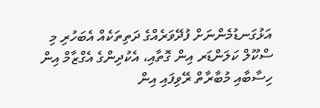އަޅުގަނޑުމެންނަށް ފުދޭވަރެއްގެ ދަތިތަކެއް އެބަހުރި މި ސްކޫލް ކަލަންޑަރ އިން ގޮތާއި، އެކުދިންގެ އެގްޒާމް އިން ހިސާބާއި މުބާރާތް ރޭވިފައި އިން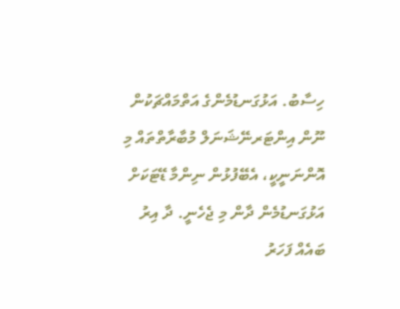ހިސާބު. އަޅުގަނޑުމެންގެ އަތްމައްޗަކުން ނޫން އިންޓަރނޭޝަނަލް މުބާރާތްތައް މި އޮންނަނީކީ، އެބޭފުޅުން ނިންމާ ޑޭޓަކަށް އަޅުގަނޑުމެން ދާން މި ޖެހެނީ. ދާ އިރު ބައެއް ފަހަރު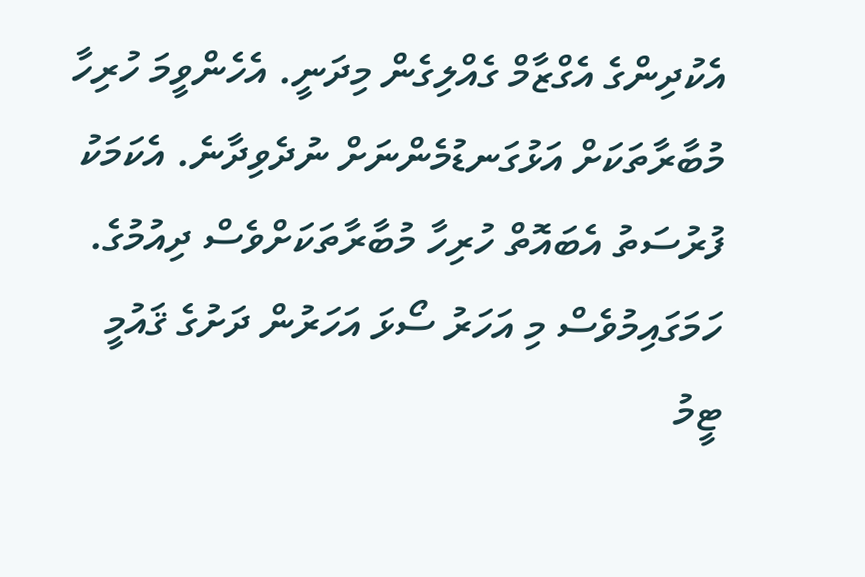އެކުދިންގެ އެގްޒާމް ގެއްލިގެން މިދަނީ. އެހެންވީމަ ހުރިހާ މުބާރާތަކަށް އަޅުގަނޑުމެންނަށް ނުދެވިދާނެ. އެކަމަކު ފުރުސަތު އެބައޮތް ހުރިހާ މުބާރާތަކަށްވެސް ދިއުމުގެ. ހަމަގައިމުވެސް މި އަހަރު ސޯޅަ އަހަރުން ދަށުގެ ޤައުމީ ޓީމު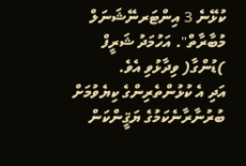ކުޅޭނެ 3 އިންޓަރނޭޝަނަލް މުބާރާތް". އަހުމަދު ޝަރީފް )ޑުންގާ( ވިދާޅުވި އެވެ.
އަދި އެ ކުޅުންތެރިންގެ ކިޔެވުމަށް ބުރުނާރާނެކަމުގެ ޔަޤީންކަން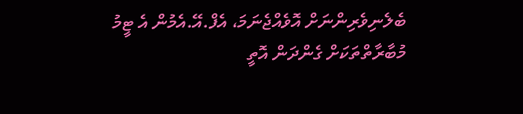ބެލެނިވެރިންނަށް އޮވެއްޖެނަމަ، އެފް.އޭ.އެމުން އެ ޓީމު މުބާރާތްތަކަށް ގެންދަން އޮތީ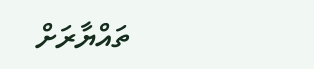ތައްޔާރަށް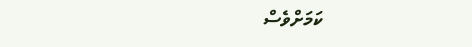ކަމަށްވެސް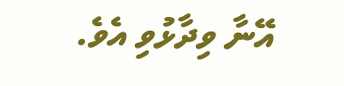އޭނާ ވިދާޅުވި އެވެ.